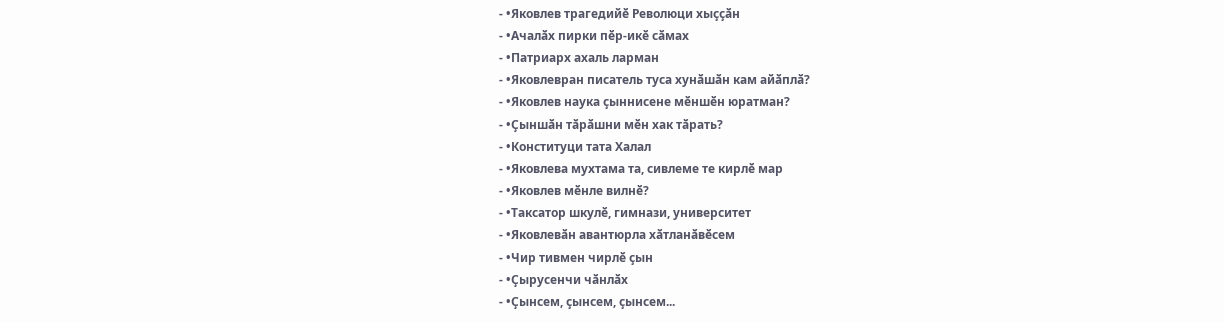- •Яковлев трагедийӗ Революци хыҫҫӑн
- •Ачалӑх пирки пӗр-икӗ сӑмах
- •Патриарх ахаль ларман
- •Яковлевран писатель туса хунӑшӑн кам айӑплӑ?
- •Яковлев наука ҫыннисене мӗншӗн юратман?
- •Ҫыншӑн тӑрӑшни мӗн хак тӑрать?
- •Конституци тата Халал
- •Яковлева мухтама та, сивлеме те кирлӗ мар
- •Яковлев мӗнле вилнӗ?
- •Таксатор шкулӗ, гимнази, университет
- •Яковлевӑн авантюрла хӑтланӑвӗсем
- •Чир тивмен чирлӗ ҫын
- •Ҫырусенчи чӑнлӑх
- •Ҫынсем, ҫынсем, ҫынсем...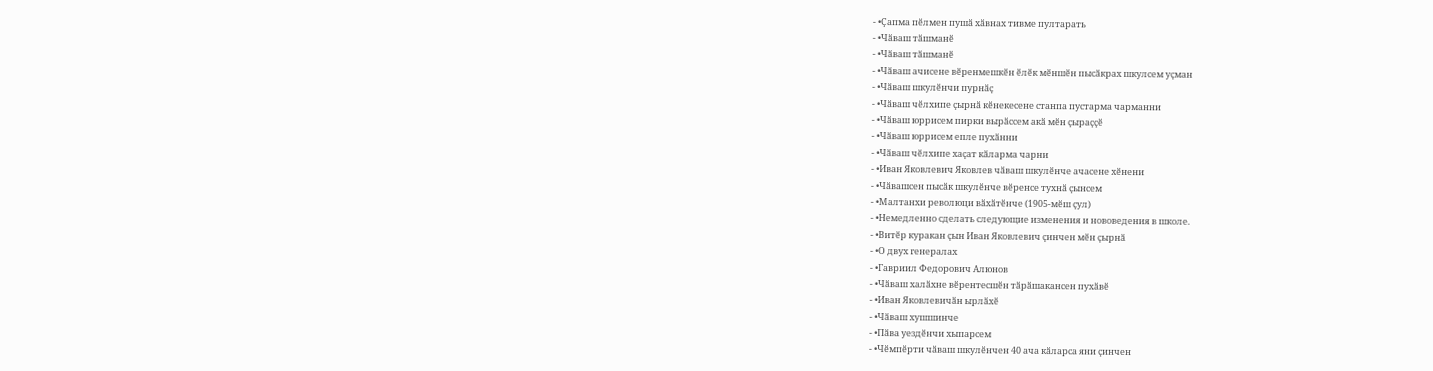- •Ҫапма пӗлмен пушӑ хӑвнах тивме пултарать
- •Чӑваш тӑшманӗ
- •Чӑваш тӑшманӗ
- •Чӑваш ачисене вӗренмешкӗн ӗлӗк мӗншӗн пысӑкрах шкулсем уҫман
- •Чӑваш шкулӗнчи пурнӑҫ
- •Чӑваш чӗлхипе ҫырнӑ кӗнекесене станпа пустарма чарманни
- •Чӑваш юррисем пирки вырӑссем акӑ мӗн ҫыраҫҫӗ
- •Чӑваш юррисем епле пухӑнни
- •Чӑваш чӗлхипе хаҫат кӑларма чарни
- •Иван Яковлевич Яковлев чӑваш шкулӗнче ачасене хӗнени
- •Чӑвашсен пысӑк шкулӗнче вӗренсе тухнӑ ҫынсем
- •Малтанхи революци вӑхӑтӗнче (1905-мӗш ҫул)
- •Немедленно сделать следующие изменения и нововедения в школе.
- •Витӗр куракан ҫын Иван Яковлевич ҫинчен мӗн ҫырнӑ
- •О двух генералах
- •Гавриил Федорович Алюнов
- •Чӑваш халӑхне вӗрентесшӗн тӑрӑшакансен пухӑвӗ
- •Иван Яковлевичӑн ырлӑхӗ
- •Чӑваш хушшинче
- •Пӑва уездӗнчи хыпарсем
- •Чӗмпӗрти чӑваш шкулӗнчен 40 ача кӑларса яни ҫинчен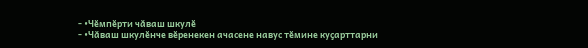- •Чӗмпӗрти чӑваш шкулӗ
- •Чӑваш шкулӗнче вӗренекен ачасене навус тӗмине куҫарттарни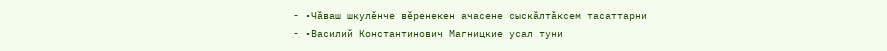- •Чӑваш шкулӗнче вӗренекен ачасене сыскӑлтӑксем тасаттарни
- •Василий Константинович Магницкие усал туни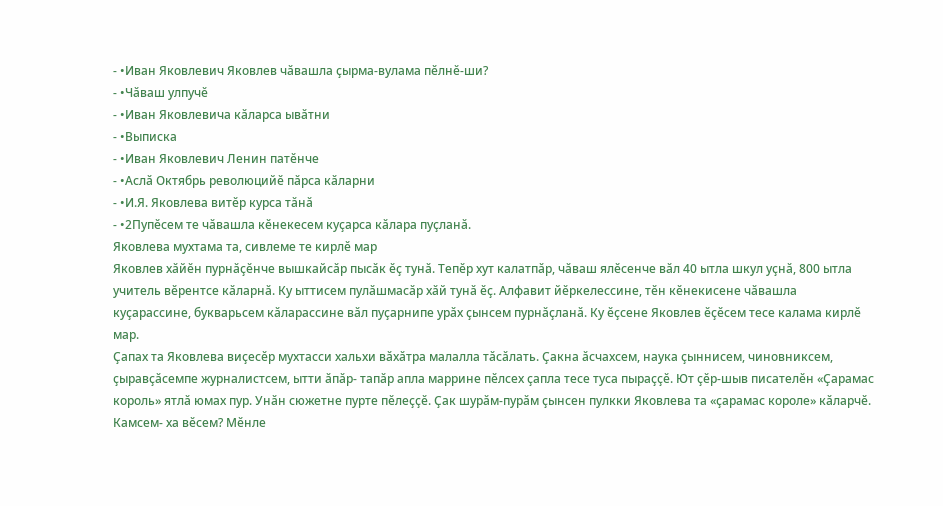- •Иван Яковлевич Яковлев чӑвашла ҫырма-вулама пӗлнӗ-ши?
- •Чӑваш улпучӗ
- •Иван Яковлевича кӑларса ывӑтни
- •Выписка
- •Иван Яковлевич Ленин патӗнче
- •Аслӑ Октябрь революцийӗ пӑрса кӑларни
- •И.Я. Яковлева витӗр курса тӑнӑ
- •2Пупӗсем те чӑвашла кӗнекесем куҫарса кӑлара пуҫланӑ.
Яковлева мухтама та, сивлеме те кирлӗ мар
Яковлев хӑйӗн пурнӑҫӗнче вышкайсӑр пысӑк ӗҫ тунӑ. Тепӗр хут калатпӑр, чӑваш ялӗсенче вӑл 40 ытла шкул уҫнӑ, 800 ытла учитель вӗрентсе кӑларнӑ. Ку ыттисем пулӑшмасӑр хӑй тунӑ ӗҫ. Алфавит йӗркелессине, тӗн кӗнекисене чӑвашла куҫарассине, букварьсем кӑларассине вӑл пуҫарнипе урӑх ҫынсем пурнӑҫланӑ. Ку ӗҫсене Яковлев ӗҫӗсем тесе калама кирлӗ мар.
Ҫапах та Яковлева виҫесӗр мухтасси хальхи вӑхӑтра малалла тӑсӑлать. Ҫакна ӑсчахсем, наука ҫыннисем, чиновниксем, ҫыравҫӑсемпе журналистсем, ытти ӑпӑр- тапӑр апла маррине пӗлсех ҫапла тесе туса пыраҫҫӗ. Ют ҫӗр-шыв писателӗн «Ҫарамас король» ятлӑ юмах пур. Унӑн сюжетне пурте пӗлеҫҫӗ. Ҫак шурӑм-пурӑм ҫынсен пулкки Яковлева та «ҫарамас короле» кӑларчӗ. Камсем- ха вӗсем? Мӗнле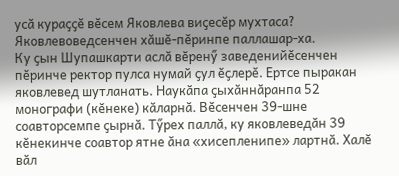усӑ кураҫҫӗ вӗсем Яковлева виҫесӗр мухтаса? Яковлевоведсенчен хӑшӗ-пӗринпе паллашар-ха.
Ку ҫын Шупашкарти аслӑ вӗренӳ заведенийӗсенчен пӗринче ректор пулса нумай ҫул ӗҫлерӗ. Ертсе пыракан яковлевед шутланать. Наукӑпа ҫыхӑннӑранпа 52 монографи (кӗнеке) кӑларнӑ. Вӗсенчен 39-шне соавторсемпе ҫырнӑ. Тӳрех паллӑ, ку яковлеведӑн 39 кӗнекинче соавтор ятне ӑна «хисепленипе» лартнӑ. Халӗ вӑл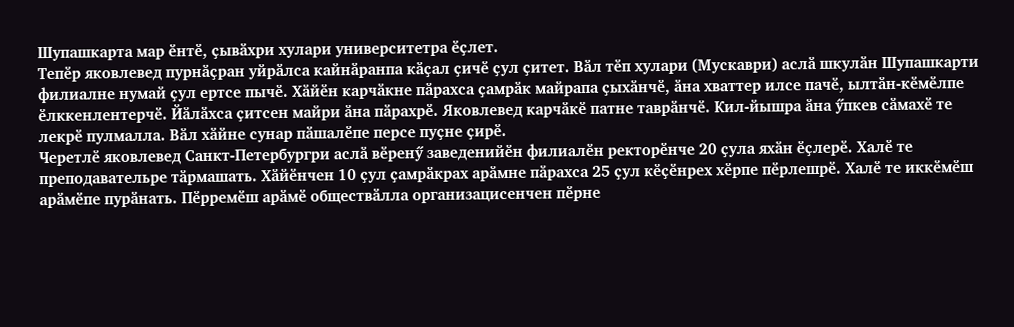Шупашкарта мар ӗнтӗ, ҫывӑхри хулари университетра ӗҫлет.
Тепӗр яковлевед пурнӑҫран уйрӑлса кайнӑранпа кӑҫал ҫичӗ ҫул ҫитет. Вӑл тӗп хулари (Мускаври) аслӑ шкулӑн Шупашкарти филиалне нумай ҫул ертсе пычӗ. Хӑйӗн карчӑкне пӑрахса ҫамрӑк майрапа ҫыхӑнчӗ, ӑна хваттер илсе пачӗ, ылтӑн-кӗмӗлпе ӗлккенлентерчӗ. Йӑлӑхса ҫитсен майри ӑна пӑрахрӗ. Яковлевед карчӑкӗ патне таврӑнчӗ. Кил-йышра ӑна ӳпкев сӑмахӗ те лекрӗ пулмалла. Вӑл хӑйне сунар пӑшалӗпе персе пуҫне ҫирӗ.
Черетлӗ яковлевед Санкт-Петербургри аслӑ вӗренӳ заведенийӗн филиалӗн ректорӗнче 20 ҫула яхӑн ӗҫлерӗ. Халӗ те преподавательре тӑрмашать. Хӑйӗнчен 10 ҫул ҫамрӑкрах арӑмне пӑрахса 25 ҫул кӗҫӗнрех хӗрпе пӗрлешрӗ. Халӗ те иккӗмӗш арӑмӗпе пурӑнать. Пӗрремӗш арӑмӗ обществӑлла организацисенчен пӗрне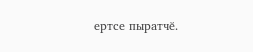ертсе пыратчӗ.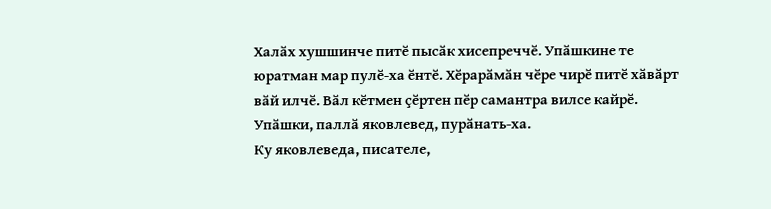Халӑх хушшинче питӗ пысӑк хисепреччӗ. Упӑшкине те юратман мар пулӗ-ха ӗнтӗ. Хӗрарӑмӑн чӗре чирӗ питӗ хӑвӑрт вӑй илчӗ. Вӑл кӗтмен ҫӗртен пӗр самантра вилсе кайрӗ. Упӑшки, паллӑ яковлевед, пурӑнать-ха.
Ку яковлеведа, писателе,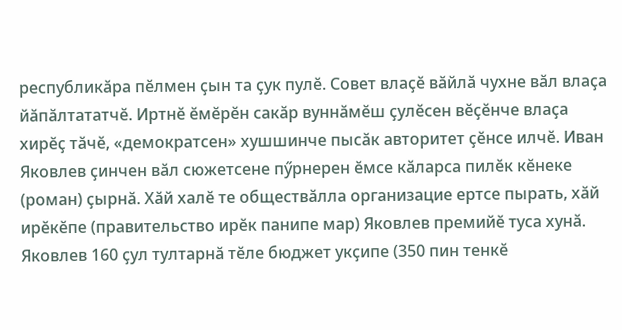республикӑра пӗлмен ҫын та ҫук пулӗ. Совет влаҫӗ вӑйлӑ чухне вӑл влаҫа йӑпӑлтататчӗ. Иртнӗ ӗмӗрӗн сакӑр вуннӑмӗш ҫулӗсен вӗҫӗнче влаҫа хирӗҫ тӑчӗ, «демократсен» хушшинче пысӑк авторитет ҫӗнсе илчӗ. Иван Яковлев ҫинчен вӑл сюжетсене пӳрнерен ӗмсе кӑларса пилӗк кӗнеке (роман) ҫырнӑ. Хӑй халӗ те обществӑлла организацие ертсе пырать, хӑй ирӗкӗпе (правительство ирӗк панипе мар) Яковлев премийӗ туса хунӑ. Яковлев 160 ҫул тултарнӑ тӗле бюджет укҫипе (350 пин тенкӗ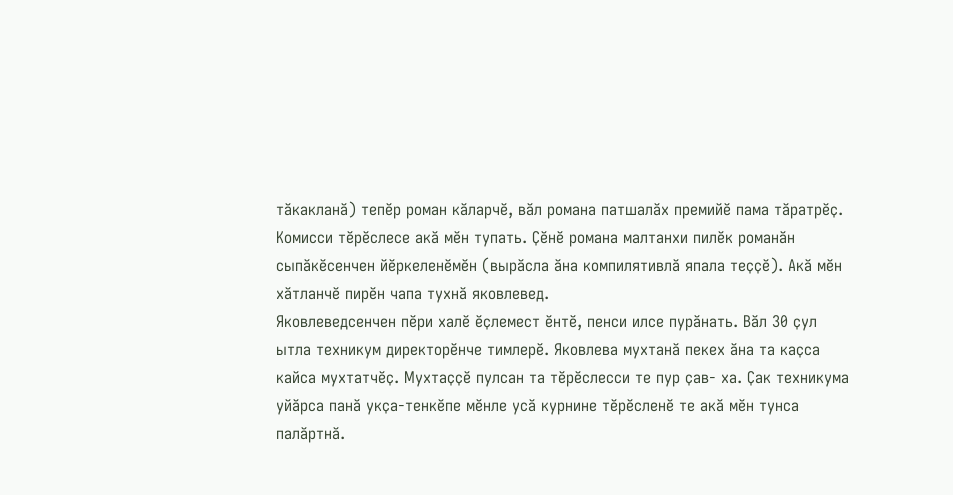тӑкакланӑ) тепӗр роман кӑларчӗ, вӑл романа патшалӑх премийӗ пама тӑратрӗҫ. Комисси тӗрӗслесе акӑ мӗн тупать. Ҫӗнӗ романа малтанхи пилӗк романӑн сыпӑкӗсенчен йӗркеленӗмӗн (вырӑсла ӑна компилятивлӑ япала теҫҫӗ). Акӑ мӗн хӑтланчӗ пирӗн чапа тухнӑ яковлевед.
Яковлеведсенчен пӗри халӗ ӗҫлемест ӗнтӗ, пенси илсе пурӑнать. Вӑл 30 ҫул ытла техникум директорӗнче тимлерӗ. Яковлева мухтанӑ пекех ӑна та каҫса кайса мухтатчӗҫ. Мухтаҫҫӗ пулсан та тӗрӗслесси те пур ҫав- ха. Ҫак техникума уйӑрса панӑ укҫа-тенкӗпе мӗнле усӑ курнине тӗрӗсленӗ те акӑ мӗн тунса палӑртнӑ.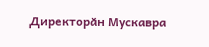Директорӑн Мускавра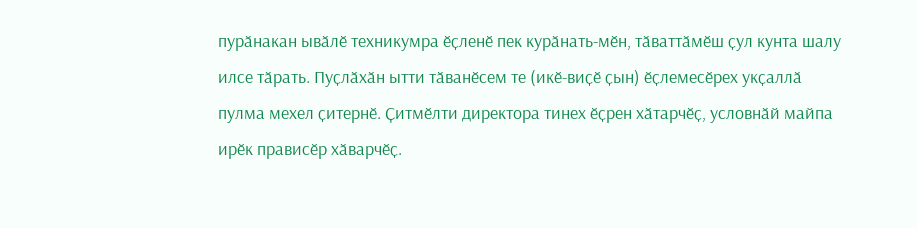пурӑнакан ывӑлӗ техникумра ӗҫленӗ пек курӑнать-мӗн, тӑваттӑмӗш ҫул кунта шалу илсе тӑрать. Пуҫлӑхӑн ытти тӑванӗсем те (икӗ-виҫӗ ҫын) ӗҫлемесӗрех укҫаллӑ пулма мехел ҫитернӗ. Ҫитмӗлти директора тинех ӗҫрен хӑтарчӗҫ, условнӑй майпа ирӗк прависӗр хӑварчӗҫ.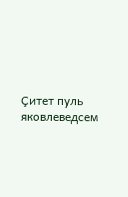Ҫитет пуль яковлеведсем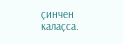ҫинчен калаҫса.